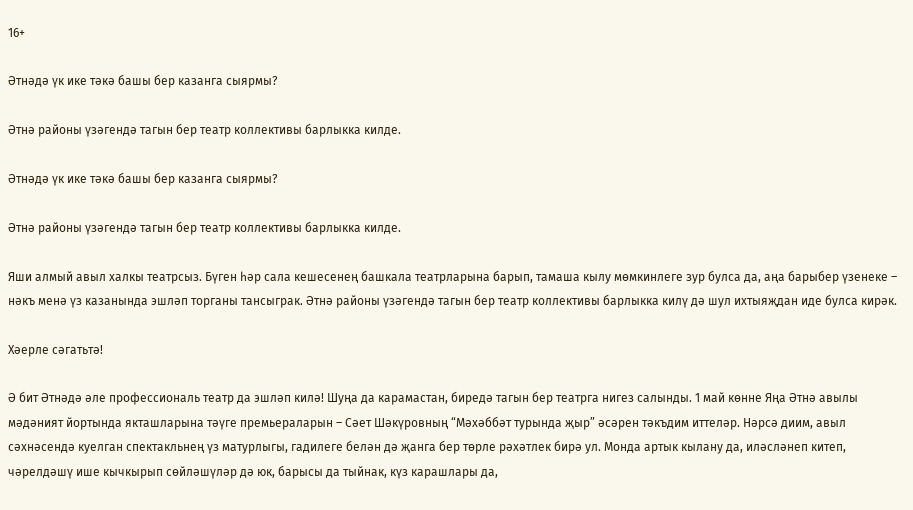16+

Әтнәдә үк ике тәкә башы бер казанга сыярмы?

Әтнә районы үзәгендә тагын бер театр коллективы барлыкка килде.

Әтнәдә үк ике тәкә башы бер казанга сыярмы?

Әтнә районы үзәгендә тагын бер театр коллективы барлыкка килде.

Яши алмый авыл халкы театрсыз. Бүген һәр сала кешесенең башкала театрларына барып, тамаша кылу мөмкинлеге зур булса да, аңа барыбер үзенеке – нәкъ менә үз казанында эшләп торганы тансыграк. Әтнә районы үзәгендә тагын бер театр коллективы барлыкка килү дә шул ихтыяҗдан иде булса кирәк.

Хәерле сәгатьтә!

Ә бит Әтнәдә әле профессиональ театр да эшләп килә! Шуңа да карамастан, биредә тагын бер театрга нигез салынды. 1 май көнне Яңа Әтнә авылы мәдәният йортында якташларына тәүге премьераларын – Сәет Шәкүровның “Мәхәббәт турында җыр” әсәрен тәкъдим иттеләр. Нәрсә диим, авыл сәхнәсендә куелган спектакльнең үз матурлыгы, гадилеге белән дә җанга бер төрле рәхәтлек бирә ул. Монда артык кылану да, иләсләнеп китеп, чәрелдәшү ише кычкырып сөйләшүләр дә юк, барысы да тыйнак, күз карашлары да,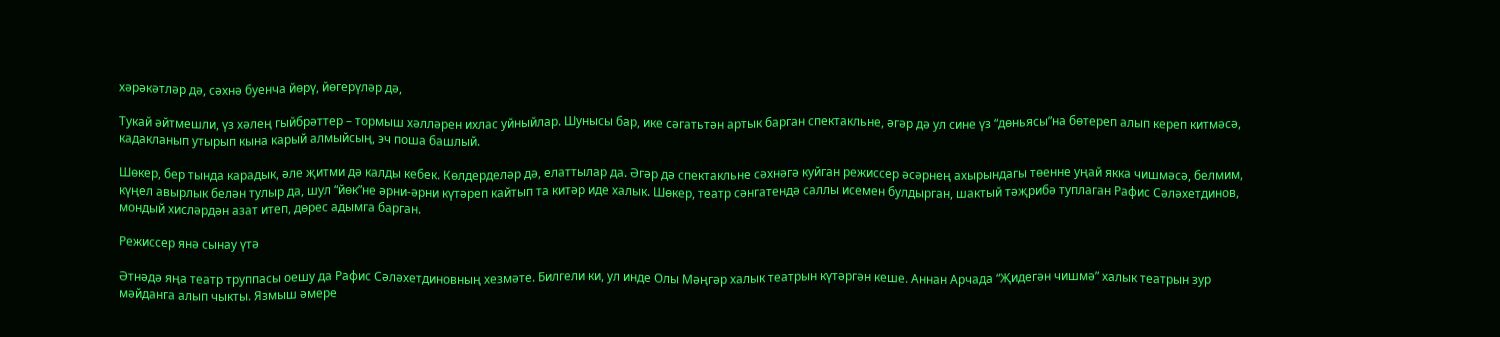хәрәкәтләр дә, сәхнә буенча йөрү, йөгерүләр дә,

Тукай әйтмешли, үз хәлең гыйбрәттер – тормыш хәлләрен ихлас уйныйлар. Шунысы бар, ике сәгатьтән артык барган спектакльне, әгәр дә ул сине үз “дөньясы”на бөтереп алып кереп китмәсә, кадакланып утырып кына карый алмыйсың, эч поша башлый.

Шөкер, бер тында карадык, әле җитми дә калды кебек. Көлдерделәр дә, елаттылар да. Әгәр дә спектакльне сәхнәгә куйган режиссер әсәрнең ахырындагы төенне уңай якка чишмәсә, белмим, күңел авырлык белән тулыр да, шул “йөк”не әрни-әрни күтәреп кайтып та китәр иде халык. Шөкер, театр сәнгатендә саллы исемен булдырган, шактый тәҗрибә туплаган Рафис Сәләхетдинов, мондый хисләрдән азат итеп, дөрес адымга барган.

Режиссер янә сынау үтә

Әтнәдә яңа театр труппасы оешу да Рафис Сәләхетдиновның хезмәте. Билгели ки, ул инде Олы Мәңгәр халык театрын күтәргән кеше. Аннан Арчада “Җидегән чишмә” халык театрын зур мәйданга алып чыкты. Язмыш әмере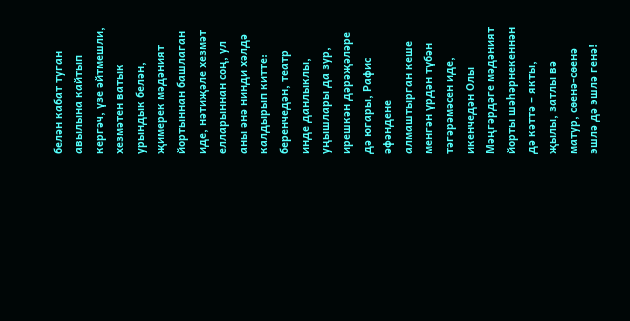белән кабат туган авылына кайтып кергәч, үзе әйтмешли, хезмәтен ватык урындык белән, җимерек мәдәният йортыннан башлаган иде, нәтиҗәле хезмәт елларыннан соң, ул аны әнә нинди хәлдә калдырып китте: беренчедән, театр инде данлыклы, уңышлары да зур, ирешкән дәрәҗәләре дә югары, Рафис әфәндене алмаштырган кеше менгән үрдән түбән тәгәрәмәсен иде, икенчедән Олы Мәңгәрдәге мәдәният йорты шәһәрнекеннән дә кәттә – якты, җылы, затлы вә матур, сөенә-сөенә эшлә дә эшлә генә!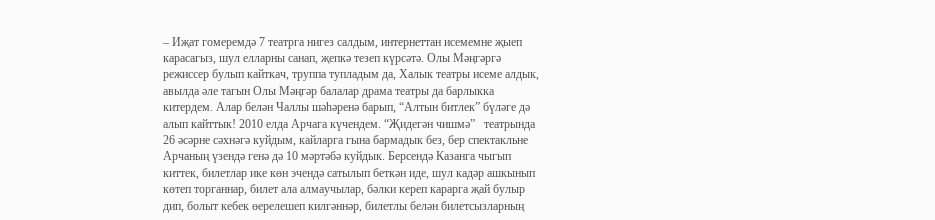– Иҗат гомеремдә 7 театрга нигез салдым, интернеттан исемемне җыеп карасагыз, шул елларны санап, җепкә тезеп күрсәтә. Олы Мәңгәргә режиссер булып кайткач, труппа тупладым да, Халык театры исеме алдык, авылда әле тагын Олы Мәңгәр балалар драма театры да барлыкка китердем. Алар белән Чаллы шәһәренә барып, “Алтын битлек” бүләге дә алып кайттык! 2010 елда Арчага күчендем. “Җидегән чишмә”   театрында 26 әсәрне сәхнәгә куйдым, кайларга гына бармадык без, бер спектакльне Арчаның үзендә генә дә 10 мәртәбә куйдык. Берсендә Казанга чыгып киттек, билетлар ике көн эчендә сатылып беткән иде, шул кадәр ашкынып көтеп торганнар, билет ала алмаучылар, бәлки кереп карарга җай булыр дип, болыт кебек өерелешеп килгәннәр, билетлы белән билетсызларның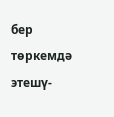бер төркемдә этешү-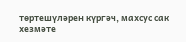төртешүләрен күргәч, махсус сак хезмәте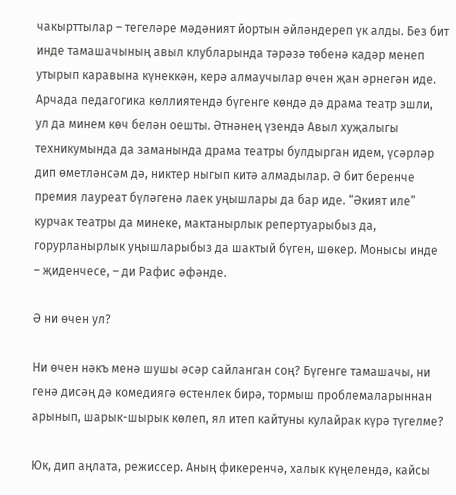чакырттылар – тегеләре мәдәният йортын әйләндереп үк алды. Без бит инде тамашачының авыл клубларында тәрәзә төбенә кадәр менеп утырып каравына күнеккән, керә алмаучылар өчен җан әрнегән иде. Арчада педагогика көллиятендә бүгенге көндә дә драма театр эшли, ул да минем көч белән оешты. Әтнәнең үзендә Авыл хуҗалыгы техникумында да заманында драма театры булдырган идем, үсәрләр дип өметләнсәм дә, никтер ныгып китә алмадылар. Ә бит беренче премия лауреат бүләгенә лаек уңышлары да бар иде. “Әкият иле” курчак театры да минеке, мактанырлык репертуарыбыз да, горурланырлык уңышларыбыз да шактый бүген, шөкер. Монысы инде – җиденчесе, – ди Рафис әфәнде.

Ә ни өчен ул?

Ни өчен нәкъ менә шушы әсәр сайланган соң? Бүгенге тамашачы, ни генә дисәң дә комедиягә өстенлек бирә, тормыш проблемаларыннан арынып, шарык-шырык көлеп, ял итеп кайтуны кулайрак күрә түгелме?

Юк, дип аңлата, режиссер. Аның фикеренчә, халык күңелендә, кайсы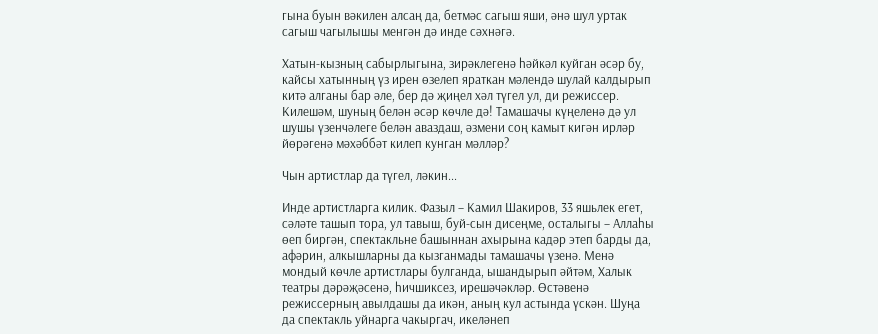гына буын вәкилен алсаң да, бетмәс сагыш яши, әнә шул уртак сагыш чагылышы менгән дә инде сәхнәгә.

Хатын-кызның сабырлыгына, зирәклегенә һәйкәл куйган әсәр бу, кайсы хатынның үз ирен өзелеп яраткан мәлендә шулай калдырып китә алганы бар әле, бер дә җиңел хәл түгел ул, ди режиссер. Килешәм, шуның белән әсәр көчле дә! Тамашачы күңеленә дә ул шушы үзенчәлеге белән аваздаш, әзмени соң камыт кигән ирләр йөрәгенә мәхәббәт килеп кунган мәлләр?

Чын артистлар да түгел, ләкин...

Инде артистларга килик. Фазыл – Камил Шакиров, 33 яшьлек егет, сәләте ташып тора, ул тавыш, буй-сын дисеңме, осталыгы – Аллаһы өеп биргән, спектакльне башыннан ахырына кадәр этеп барды да, афәрин, алкышларны да кызганмады тамашачы үзенә. Менә мондый көчле артистлары булганда, ышандырып әйтәм, Халык театры дәрәҗәсенә, һичшиксез, ирешәчәкләр. Өстәвенә режиccерның авылдашы да икән, аның кул астында үскән. Шуңа да спектакль уйнарга чакыргач, икеләнеп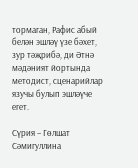тормаган, Рафис абый белән эшләү үзе бәхет, зур тәҗрибә, ди Әтнә мәдәният йортында методист, сценарийлар язучы булып эшләүче егет.

Сүрия – Гөлшат Сәмигуллина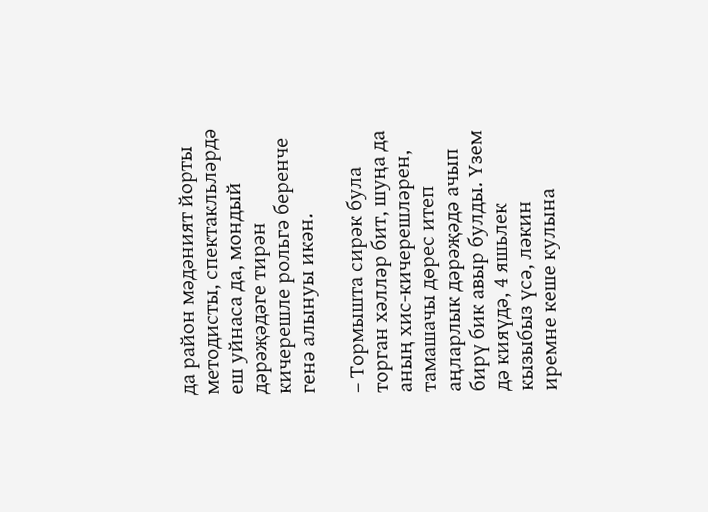да район мәдәният йорты методисты, спектакльләрдә еш уйнаса да, мондый дәрәҗәдәге тирән кичерешле рольгә беренче генә алынуы икән.

– Тормышта сирәк була торган хәлләр бит, шуңа да аның хис-кичерешләрен, тамашачы дөрес итеп аңларлык дәрәҗәдә ачып бирү бик авыр булды. Үзем дә кияүдә, 4 яшьлек кызыбыз үсә, ләкин иремне кеше кулына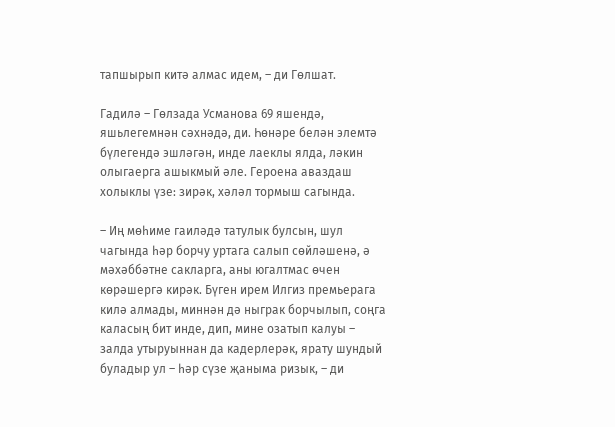тапшырып китә алмас идем, – ди Гөлшат.

Гадилә – Гөлзада Усманова 69 яшендә, яшьлегемнән сәхнәдә, ди. Һөнәре белән элемтә бүлегендә эшләгән, инде лаеклы ялда, ләкин олыгаерга ашыкмый әле. Героена аваздаш холыклы үзе: зирәк, хәләл тормыш сагында.

– Иң мөһиме гаиләдә татулык булсын, шул чагында һәр борчу уртага салып сөйләшенә, ә мәхәббәтне сакларга, аны югалтмас өчен көрәшергә кирәк. Бүген ирем Илгиз премьерага килә алмады, миннән дә ныграк борчылып, соңга каласың бит инде, дип, мине озатып калуы – залда утыруыннан да кадерлерәк, ярату шундый буладыр ул – һәр сүзе җаныма ризык, – ди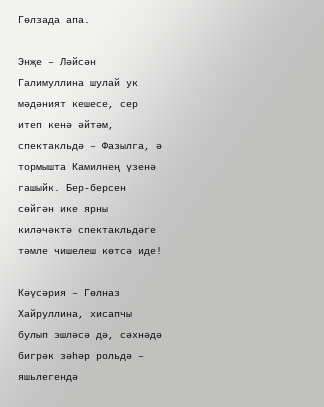Гөлзада апа.

Энҗе – Ләйсән Галимуллина шулай ук мәдәният кешесе, сер итеп кенә әйтәм, спектакльдә – Фазылга, ә тормышта Камилнең үзенә гашыйк. Бер-берсен сөйгән ике ярны киләчәктә спектакльдәге тәмле чишелеш көтсә иде!

Кәүсәрия – Гөлназ Хайруллина, хисапчы булып эшләсә дә, сәхнәдә бигрәк зәһәр рольдә – яшьлегендә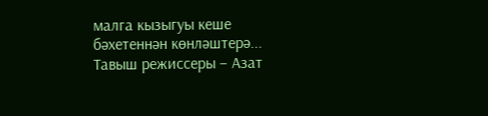малга кызыгуы кеше бәхетеннән көнләштерә... Тавыш режиссеры – Азат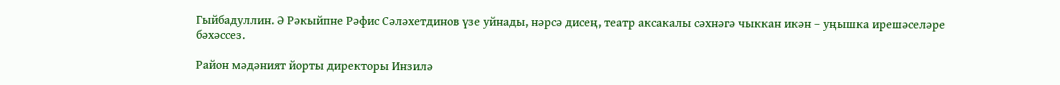Гыйбадуллин. Ә Рәкыйпне Рәфис Сәләхетдинов үзе уйнады, нәрсә дисең, театр аксакалы сәхнәгә чыккан икән – уңышка ирешәселәре бәхәссез.

Район мәдәният йорты директоры Инзилә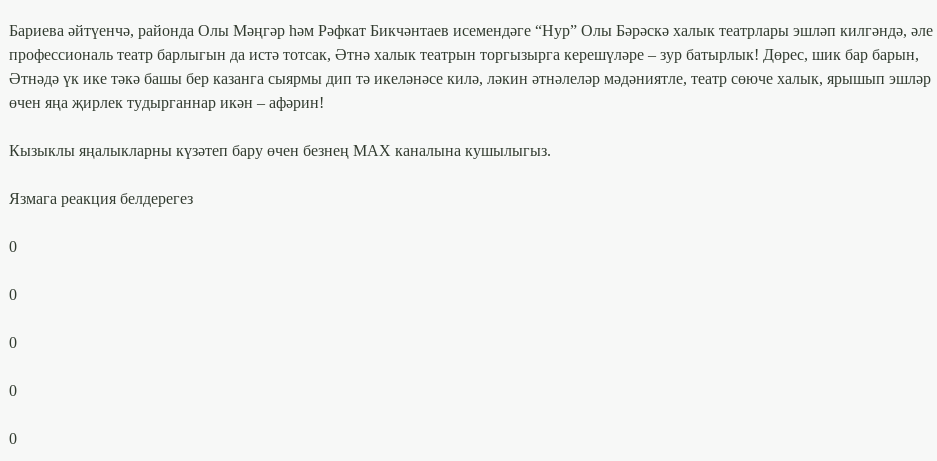Бариева әйтүенчә, районда Олы Мәңгәр һәм Рәфкат Бикчәнтаев исемендәге “Нур” Олы Бәрәскә халык театрлары эшләп килгәндә, әле профессиональ театр барлыгын да истә тотсак, Әтнә халык театрын торгызырга керешүләре – зур батырлык! Дөрес, шик бар барын, Әтнәдә үк ике тәкә башы бер казанга сыярмы дип тә икеләнәсе килә, ләкин әтнәлеләр мәдәниятле, театр сөюче халык, ярышып эшләр өчен яңа җирлек тудырганнар икән – афәрин!

Кызыклы яңалыкларны күзәтеп бару өчен безнең МАХ каналына кушылыгыз.

Язмага реакция белдерегез

0

0

0

0

0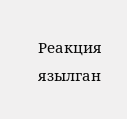Реакция язылган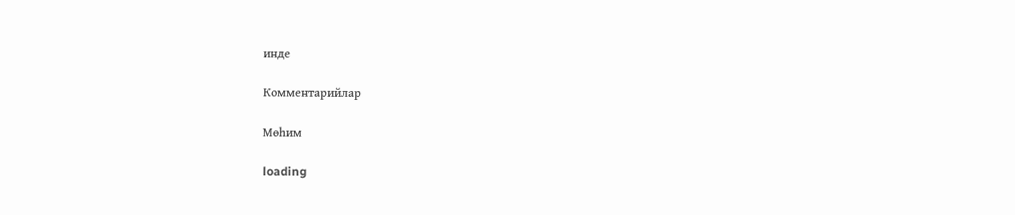инде

Комментарийлар

Мөһим

loading